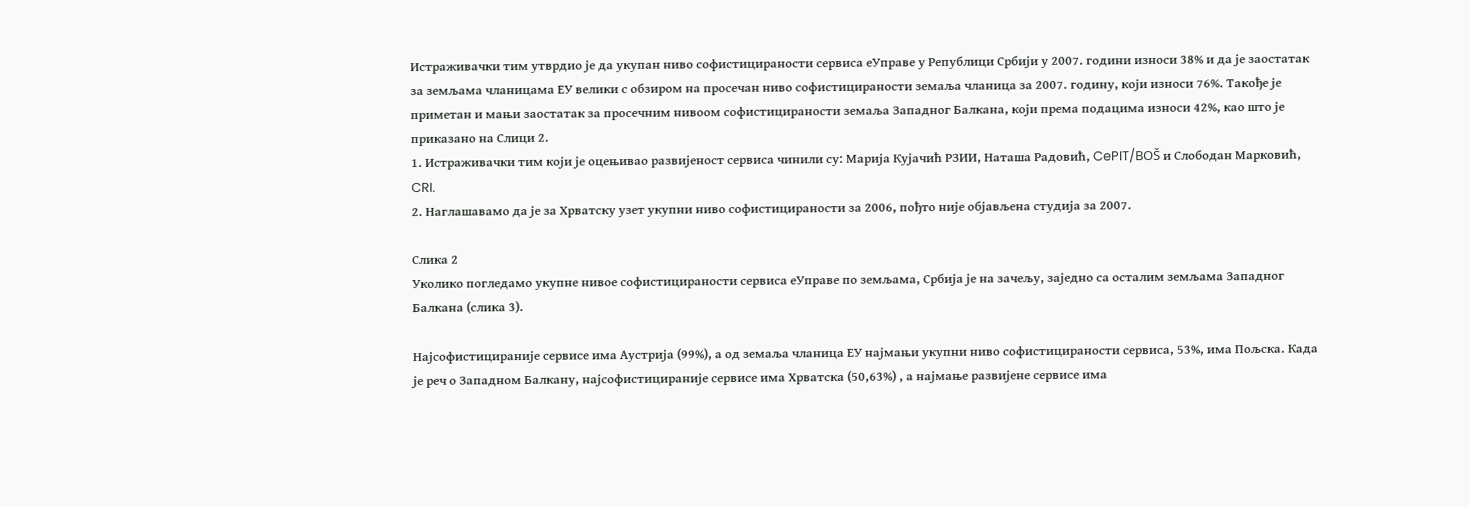Истраживачки тим утврдио је да укупан ниво софистицираности сервиса еУправе у Републици Србији у 2007. години износи 38% и да је заостатак за земљама чланицама ЕУ велики с обзиром на просечан ниво софистицираности земаља чланица за 2007. годину, који износи 76%. Такође је приметан и мањи заостатак за просечним нивоом софистицираности земаља Западног Балкана, који према подацима износи 42%, као што је приказано на Слици 2.
1. Истраживачки тим који је оцењивао развијеност сервиса чинили су: Марија Кујачић РЗИИ, Наташа Радовић, CePIT/BOŠ и Слободан Марковић, CRI.
2. Наглашавамо да је за Хрватску узет укупни ниво софистицираности за 2006, пођто није објављена студија за 2007.

Слика 2
Уколико погледамо укупне нивое софистицираности сервиса еУправе по земљама, Србија је на зачељу, заједно са осталим земљама Западног Балкана (слика 3).

Најсофистицираније сервисе има Аустрија (99%), а од земаља чланица ЕУ најмањи укупни ниво софистицираности сервиса, 53%, има Пољска. Када је реч о Западном Балкану, најсофистицираније сервисе има Хрватска (50,63%) , а најмање развијене сервисе има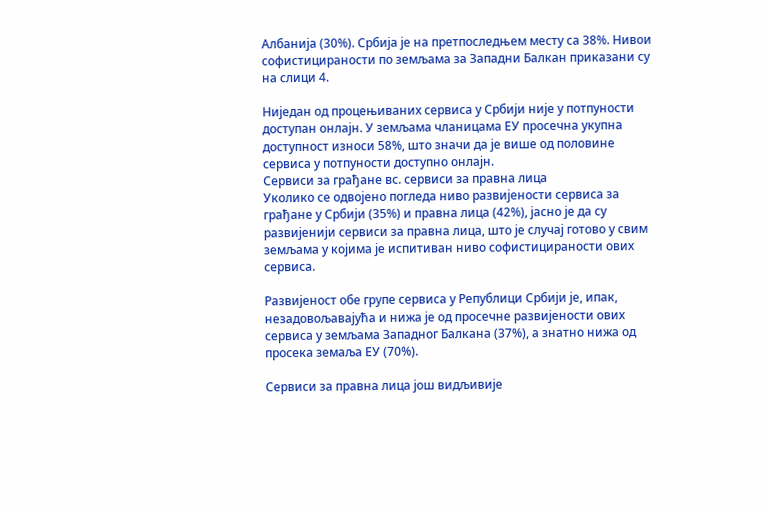Албанија (30%). Србија је на претпоследњем месту са 38%. Нивои софистицираности по земљама за Западни Балкан приказани су на слици 4.

Ниједан од процењиваних сервиса у Србији није у потпуности доступан онлајн. У земљама чланицама ЕУ просечна укупна доступност износи 58%, што значи да је више од половине сервиса у потпуности доступно онлајн.
Сервиси за грађане вс. сервиси за правна лица
Уколико се одвојено погледа ниво развијености сервиса за грађане у Србији (35%) и правна лица (42%), јасно је да су развијенији сервиси за правна лица, што је случај готово у свим земљама у којима је испитиван ниво софистицираности ових сервиса.

Развијеност обе групе сервиса у Републици Србији је, ипак, незадовољавајућа и нижа је од просечне развијености ових сервиса у земљама Западног Балкана (37%), а знатно нижа од просека земаља ЕУ (70%).

Сервиси за правна лица још видљивије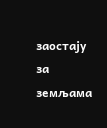заостају за земљама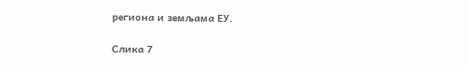региона и земљама ЕУ.

Слика 7